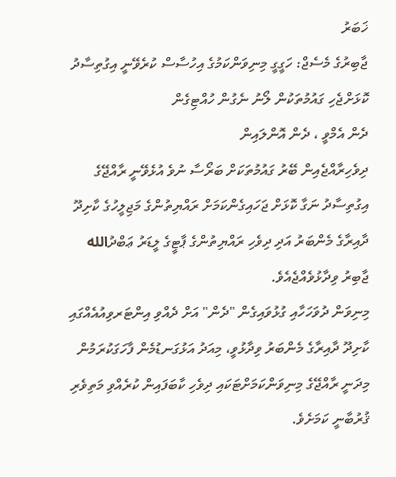ޚަބަރު
ޖާބިރުގެ މެސެޖް: ހަގީގީ މިނިވަންކަމުގެ އިހުސާސް ކުރެވޭނީ އިގުތިސާދު ކޮޅަށްޖެހި ގައުމުތަކުން ލޯނު ނެގުން ހުއްޓިގެން
ދެން އެމްވީ ، ދެން އޮންލައިން
ދިވެހިރާއްޖެއިން ބޭރު ގައުމުތަކަށް ބަރޯސާ ނުވެ އުޅެވޭނީ ރާއްޖޭގެ އިގުތިސާދު ނަގާ ކޮޅަށް ޖަހައިގެންކަމަށް ރައްޔިތުންގެ މަޖިލީހުގެ ކާށިދޫ ދާއިރާގެ މެންބަރު އަދި ދިވެހި ރައްޔިތުންގެ ޕާޓީގެ ލީޑަރު ޢަބްދުالله ޖާބިރު ވިދާޅުވެއްޖެއެވެ.
މިނިވަން ދުވަހަހާއި ގުޅުވައިގެން "ދެން" އަށް ދެއްވި އިންޓަރވިއުއެއްގައި ކާށިދޫ ދާއިރާގެ މެންބަރު ވިދާޅުވީ، މިއަދު އަޅުގަނޑުމެން ފާހަގަކުރަމުން މިދަނީ ރާއްޖޭގެ މިނިވަންކަމަށްޓަކައި ދިވެހި ކާބަފައިން ކުރެއްވި މަތިވެރި ޤުރުބާނީ ކަމަށެވެ.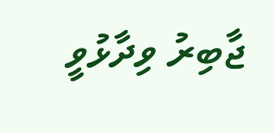ޖާބިރު ވިދާޅުވީ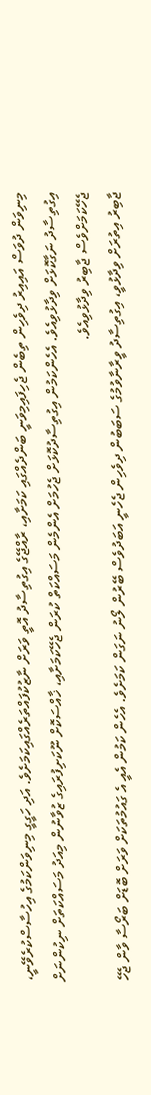މިނިވަން ދުވަސް އައިއިރު ދިވެހިން ތިބެން ޖެހިފައިމިވަނީ ބަންދެއްގައި ކަމަށާއި، ރާއްޖޭގެ އިގުތިސާދު އޮތީ ވަރަށް ނާޒުކުފައްތަރެއްގައިކަމަށެވެ. އަދި ހަގީގީ މިނިވަންކަމުގެ އިހުސާސްކުރެވޭނީ، އިގުތިސާދު ނަގާކޮޅަށް ވިދާޅުވިއެވެ. އެހެންކަމުން އިގުތިސާދުކޮޅަށް ޖެހުމަށް އެންމެން މަސައްކަތް ކުރަން ޖެހޭކަމަށާއި، ޚާއްސަކޮށް ނޫކަށިފުރައިގެ ޒުވާނުން މިއަދު މަސައްކަތަށް ނިކުންނަށް ޖެހޭކަމަށްވެސް ޖާބިރު ވިދާޅުވިއެވެ.
ޖާބިރު އިތުރަށް ވިދާޅުވީ، އިގުތިސާދު ވީރާނާވުމުގެ ސަބަބުން ދިވެހިން ޖެހެނީ އަބަދުވެސް ބޭރުން ލޯނު ނަގަން ކަމަށެވެ. އެހެން ކަމުން އެއީ އެ ގައުމުތަކަށް ވަރަށް ބޮޑަށް ބަރޯސާ ވާން ޖެހޭ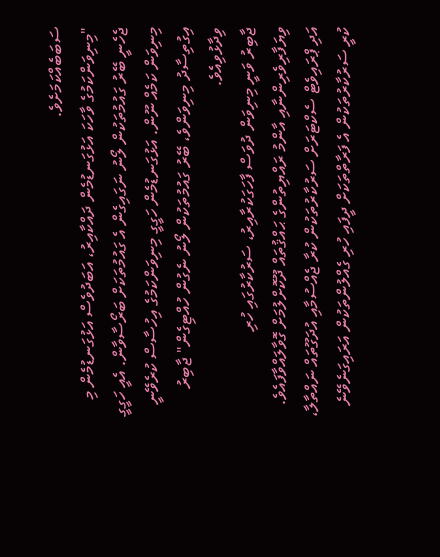ސަބަބެއްކަމަށެވެ.
"މިނިވަންކަމުގެ ވާހަކަ އަޅުގަނޑުމެން ދައްކާއިރު، އަބަދުވެސް އަޅުގަނޑުމެން މި ޖެހެނީ ބޭރު ގައުމުތަކުން ލޯނު ނަގައިގެން އެ ގައުމުތަކަށް ބަރޯސާވާން. އެއީ ހަގީގީ މިނިވަން ކަމެއް ނޫން. އަޅުގަނޑުމެން ހަގީގީ މިނިވަންކަމުގެ އިހުސާސް ކުރެވޭނީ އިގުތިސާދު މިނިވަންވެ، ބޭރު ގައުމުތަކުން ލޯނު ނެގުން ހުއްޓިގެން" ޖާބިރު ވިދާޅުވިއެވެ.
ޖާބިރު ވަނީ މިނިވަން ދުވަސް ފާހަގަކުރާއިރު، ސަރުކާރުގައި ހުރި ވިޔަފާރިވެރިންނާއި އާންމު ރައްޔިތުންގެ ޙައްޤުތައް ދޫކޮށްލުމަށް ގޮވާލައްވާފައެވެ. އަދި ޕްރައިވެޓް ސެކްޓަރަށް ސަރުކާރުތަކުން ކުރާ ޖެއްސުމާއި އުދަގޫތައް ނައްތާލާ، ކުރީ ސަރުކާރުތަކުން އެ ފަރާތްތަކަށް ދީފައި ހުރި ގެއްލުންތަކުން އަރައިގަނެވޭނެ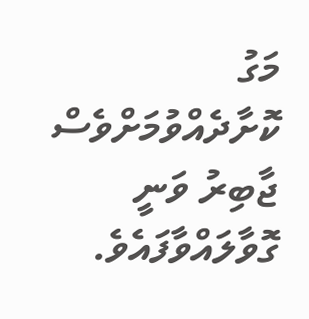މަގު ކޮށާދެއްވުމަށްވެސް ޖާބިރު ވަނީ ގޮވާލައްވާފައެވެ.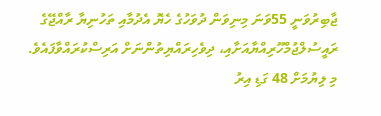ޖާބިރުވަނީ 55ވަނަ މިނިވަން ދުވަހުގެ ހެޔޮ އެދުމާއި ތަހުނިޔާ ރާއްޖޭގެ ރައީސުލްޖުމްހޫރިއްޔާއަށާއި، ދިވެހިރައްޔިތުންނަށް އަރިސްކުރައްވާފައެވެ.
މި ލިޔުމަށް 48 ގަޑި އިރު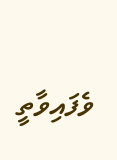ވެފައިވާތީ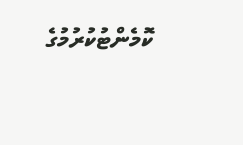ކޮމެންޓުކުރުމުގެ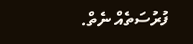ފުރުސަތެއް ނެތް.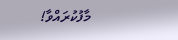މާފުކުރައްވާ!